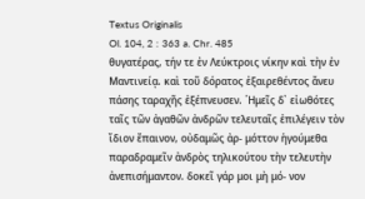Textus Originalis
Ol. 104, 2 : 363 a. Chr. 485
θυγατέρας, τήν τε ἐν Λεύκτροις νίκην καὶ τὴν ἐν Μαντινείᾳ. καὶ τοῦ δόρατος ἐξαιρεθέντος ἄνευ πάσης ταραχῆς ἐξέπνευσεν. ῾Ημεῖς δ᾽ εἰωθότες ταῖς τῶν ἀγαθῶν ἀνδρῶν τελευταῖς ἐπιλέγειν τὸν ἴδιον ἔπαινον, οὐδαμῶς ἀρ- μόττον ἡγούμεθα παραδραμεῖν ἀνδρὸς τηλικούτου τὴν τελευτὴν ἀνεπισήμαντον. δοκεῖ γάρ μοι μὴ μό- νον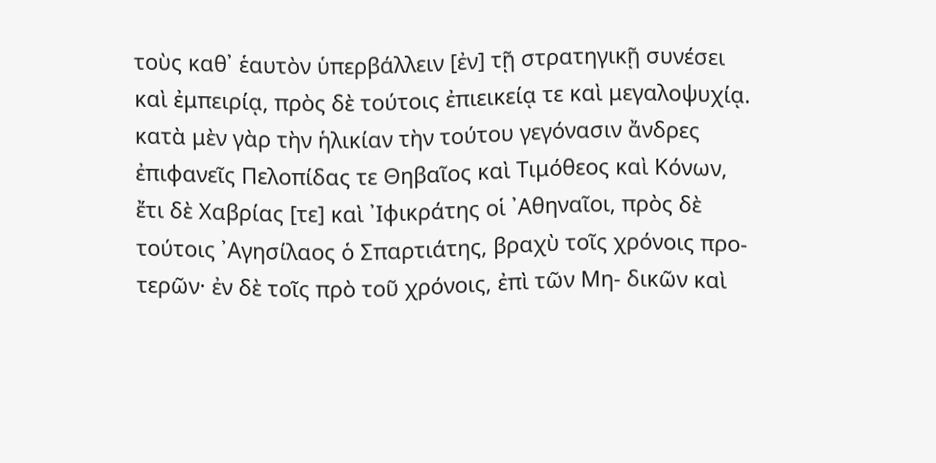τοὺς καθ᾽ ἑαυτὸν ὑπερβάλλειν [ἐν] τῇ στρατηγικῇ συνέσει καὶ ἐμπειρίᾳ, πρὸς δὲ τούτοις ἐπιεικείᾳ τε καὶ μεγαλοψυχίᾳ. κατὰ μὲν γὰρ τὴν ἡλικίαν τὴν τούτου γεγόνασιν ἄνδρες ἐπιφανεῖς Πελοπίδας τε Θηβαῖος καὶ Τιμόθεος καὶ Κόνων, ἔτι δὲ Χαβρίας [τε] καὶ ᾿Ιφικράτης οἱ ᾿Αθηναῖοι, πρὸς δὲ τούτοις ᾿Αγησίλαος ὁ Σπαρτιάτης, βραχὺ τοῖς χρόνοις προ- τερῶν· ἐν δὲ τοῖς πρὸ τοῦ χρόνοις, ἐπὶ τῶν Μη- δικῶν καὶ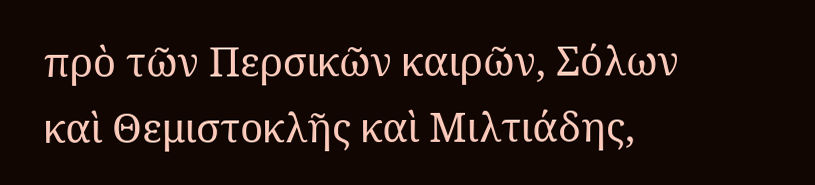πρὸ τῶν Περσικῶν καιρῶν, Σόλων καὶ Θεμιστοκλῆς καὶ Μιλτιάδης,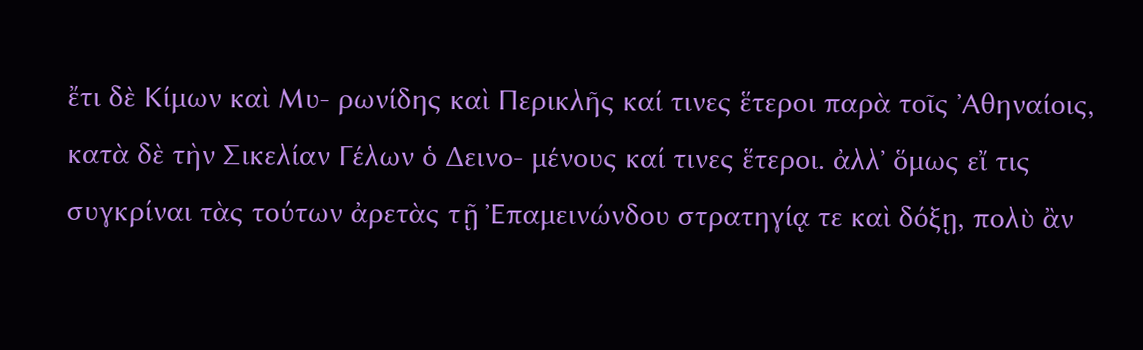ἔτι δὲ Κίμων καὶ Μυ- ρωνίδης καὶ Περικλῆς καί τινες ἕτεροι παρὰ τοῖς ᾿Αθηναίοις, κατὰ δὲ τὴν Σικελίαν Γέλων ὁ Δεινο- μένους καί τινες ἕτεροι. ἀλλ᾽ ὅμως εἴ τις συγκρίναι τὰς τούτων ἀρετὰς τῇ ᾿Επαμεινώνδου στρατηγίᾳ τε καὶ δόξῃ, πολὺ ἂν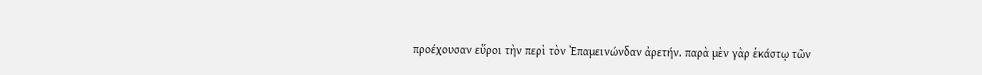προέχουσαν εὕροι τὴν περὶ τὸν ᾿Επαμεινώνδαν ἀρετήν. παρὰ μὲν γὰρ ἑκάστῳ τῶν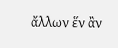ἄλλων ἕν ἂν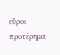εὕροι προτέρημα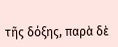τῆς δόξης, παρὰ δὲ